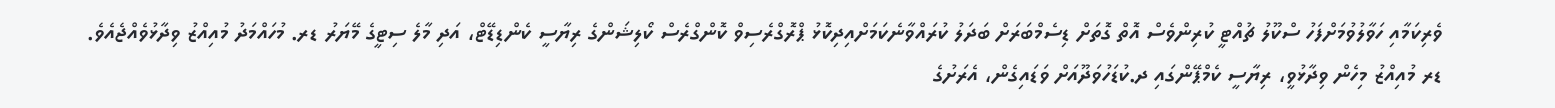ވެރިކަމާއި ހަވާލުވުމަށްފަހު ސްކޫލު ޗުއްޓީ ކުރިންވެސް އޮތް ގޮތަށް ޑިސެމްބަރަށް ބަދަލު ކުރައްވާނެކަމަށްއިދިކޮޅު ޕްރޮގްރެސިވް ކޮންގްރެސް ކޯލިޝަންގެ ރިޔާސީ ކެންޑިޑޭޓް، އަދި މާލެ ސިޓީގެ މޭޔަރު ޑރ. މުހައްމަދު މުއިއްޒު ވިދާޅުވެއްޖެއެވެ.
ޑރ މުއިއްޒު މިހެން ވިދާޅުވީ، ރިޔާސީ ކެމްޕޭންގައި ދ.ކުޑަހުވަދޫއަށް ވަޑައިގެން، އެރަށުގެ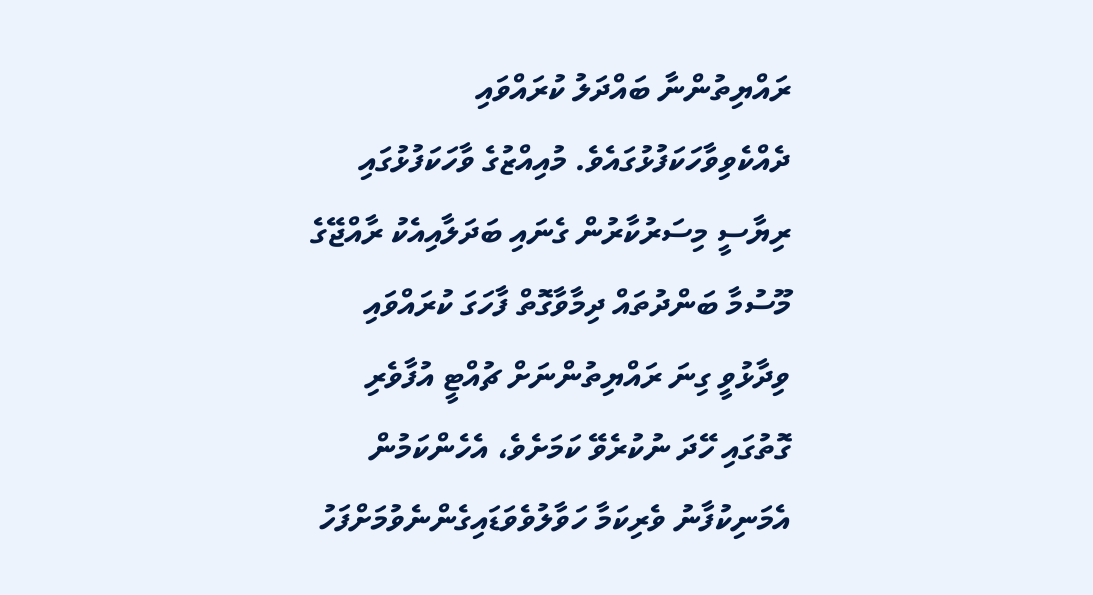ރައްޔިތުންނާ ބައްދަލު ކުރައްވައި ދެއްކެވިވާހަކަފުޅުގައެވެ. މުއިއްޒުގެ ވާހަކަފުޅުގައި ރިޔާސީ މިސަރުކާރުން ގެނައި ބަދަލާއިއެކު ރާއްޖޭގެ މޫސުމާ ބަންދުތައް ދިމާވާގޮތް ފާހަގަ ކުރައްވައި ވިދާޅުވީ ގިނަ ރައްޔިތުންނަށް ޗުއްޓީ އުފާވެރި ގޮތުގައި ހޭދަ ނުކުރެވޭ ކަމަށެވެ، އެހެންކަމުން އެމަނިކުފާނު ވެރިކަމާ ހަވާލުވެވަޑައިގެންނެވުމަށްފަހު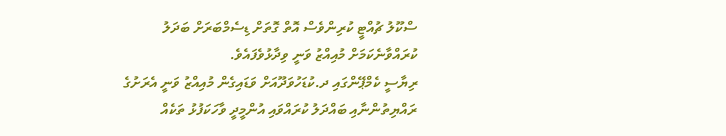ސްކޫލު ޗުއްޓީ ކުރިންވެސް އޮތް ގޮތަށް ޑިސެމްބަރަށް ބަދަލު ކުރައްވާނެކަމަށް މުއިއްޒު ވަނީ ވިދާޅުވެފައެވެ.
ރިޔާސީ ކެމްޕޭންގައި ދ.ކުޑަހުވަދޫއަށް ވަޑައިގެން މުއިއްޒު ވަނީ އެރަށުގެ ރައްޔިތުންނާއި ބައްދަލު ކުރައްވައި އުންމީދީ ވާހަކަފުޅު ތަކެއް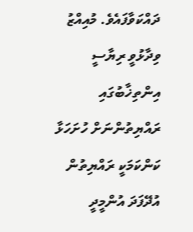ދައްކަވާފައެވެ. މުއިއްޒު ވިދާޅުވީ ރިޔާސީ އިންތިޚާބުގައި ރައްޔިތުންނަށް ހުށަހަޅާ ކަންކަމަކީ ރައްޔިތުން އުދޭފަދަ އުންމީދީ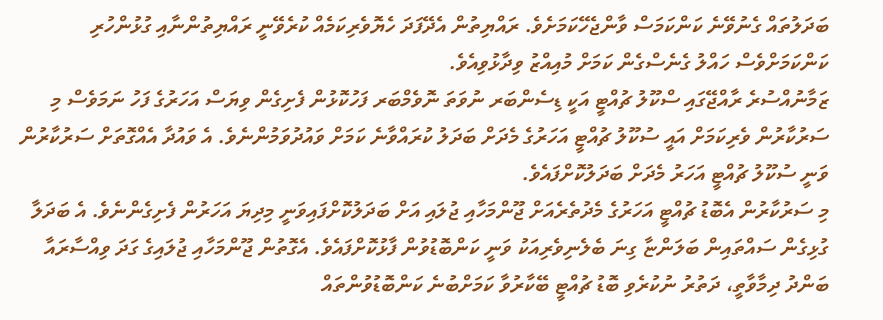ބަދަލުތައް ގެނުވޭނެ ކަންކަމަސް ވާންޖެހޭކަމަށެވެ. ރައްޔިތުން އެދޭފަދަ ހެޔޮވެރިކަމެއް ކުރެވޭނީ ރައްޔިތުންނާއި ގުޅުންހުރި ކަންކަމަށްވެސް ހައްލު ގެނެސްގެން ކަމަށް މުއިއްޒު ވިދާޅުވިއެވެ.
ޒަމާނުއްސުރެ ރާއްޖޭގައި ސްކޫލު ޗުއްޓީ އަކީ ޑިސެންބަރ ނުވަތަ ނޮވެމްބަރ ފަހުކޮޅުން ފެށިގެން ވިޔަސް އަހަރުގެ ފަހު ނަމަވެސް މި ސަރުކާރުން ވެރިކަމަށް އައީ ސުކޫލު ޗުއްޓީ އަހަރުގެ މެދަށް ބަދަލު ކުރައްވާނެ ކަމަށް ވައުދުވަމުންނެވެ. އެ ވައުދާ އެއްގޮތަށް ސަރުކާރުން ވަނީ ސުކޫލު ޗުއްޓީ އަހަރު މެދަށް ބަދަލުކޮށްފައެވެ.
މި ސަރުކާރުން އެބޮޑު ޗުއްޓީ އަހަރުގެ މެދުތެރެއަށް ޖޫންމަހާއި ޖުލައި އަށް ބަދަލުކޮށްފައިވަނީ މިދިޔަ އަހަރުން ފެށިގެންނެވެ. އެ ބަދަލާ ގުޅިގެން ސައްތައިން ބަލަންޏާ ގިނަ ބެލެނިވެރިއަކު ވަނީ ކަންބޮޑުވުން ފާޅުކޮށްފައެވެ. އެގޮތުން ޖޫންމަހާއި ޖުލައިގެ ގަދަ ވިއްސާރައާ ބަންދު ދިމާވާތީ، ދަތުރު ނުކުރެވި ބޮޑު ޗުއްޓީ ބޭކާރުވާ ކަމަށްބުނެ ކަންބޮޑުވުންތައް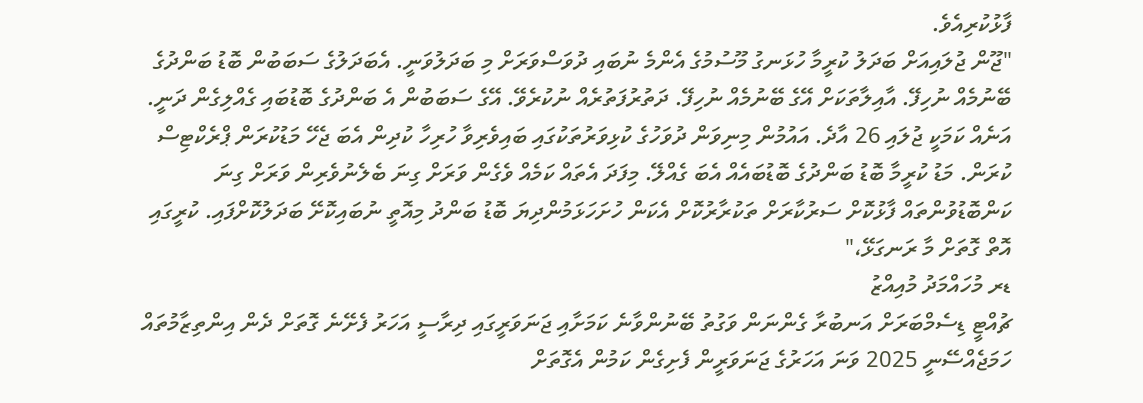ފާޅުކުރިއެވެ.
"ޖޫން ޖުލައިއަށް ބަދަލު ކުރީމާ ހުޅަނގު މޫސުމުގެ އެންމެ ނުބައި ދުވަސްވަރަށް މި ބަދަލުވަނީ. އެބަދަލުގެ ސަބަބުން ބޮޑު ބަންދުގެ ބޭނުމެއް ނުހިފޭ. އާއިލާތަކަށް އޭގެ ބޭނުމެއް ނުހިފޭ. ދަތުރުފަތުރެއް ނުކުރެވޭ. އޭގެ ސަބަބުން އެ ބަންދުގެ ބޮޑުބައި ގެއްލިގެން ދަނީ. އަނެއް ކަމަކީ ޖުލައި 26 އާދެ. އައުމުން މިނިވަން ދުވަހުގެ ކުޅިވަރުތަކުގައި ބައިވެރިވާ ހުރިހާ ކުދިން އެބަ ޖެހޭ މަޑުކުރަން ޕްރެކްޓިސް ކުރަން. މަޑު ކުރީމާ ބޮޑު ބަންދުގެ ބޮޑުބައެއް އެބަ ގެއްލޭ. މިފަދަ އެތައް ކަމެއް ވެގެން ވަރަށް ގިނަ ބެލެނުވެރިން ވަރަށް ގިނަ ކަންބޮޑުވުންތައް ފާޅުކޮށް ސަރުކާރަށް ތަކުރާރުކޮށް އެކަން ހުށަހަޅަމުންދިޔަ ބޮޑު ބަންދު މިއޮތީ ނުބައިކޮށޭ ބަދަލުކޮށްފައި. ކުރީގައި އޮތް ގޮތަށް މާ ރަނގަޅޭ،"
ޑރ މުހައްމަދު މުއިއްޒު
ޗުއްޓީ ޑިސެމްބަރަށް އަނބުރާ ގެންނަން ވަގުތު ބޭނުންވާނެ ކަމަށާއި ޖަނަވަރީގައި ދިރާސީ އަހަރު ފެށޭނެ ގޮތަށް ދެން އިންތިޒާމުތައް ހަމަޖެއްސޭނީ 2025 ވަނަ އަހަރުގެ ޖަނަވަރީން ފެށިގެން ކަމުން އެގޮތަށް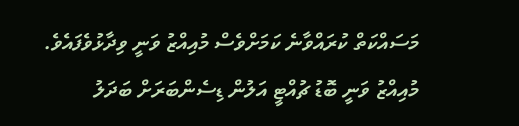މަސައްކަތް ކުރައްވާނެ ކަމަށްވެސް މުއިއްޒު ވަނީ ވިދާޅުވެފައެވެ.
މުއިއްޒު ވަނީ ބޮޑު ޗުއްޓީ އަލުން ޑިސެންބަރަށް ބަދަލު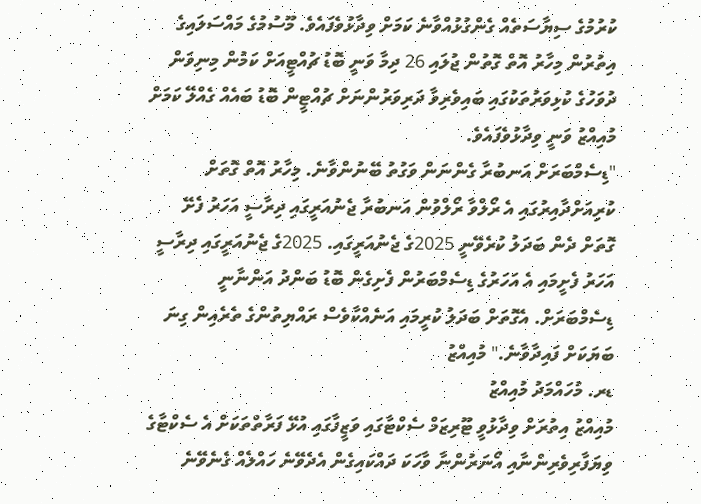ކުރުމުގެ ސިޔާސަތެއް ގެންގުޅުއްވާނެ ކަމަށް ވިދާޅުވެފައެވެ. މޫސުމުގެ މައްސަލައިގެ އިތުރުން މިހާރު އޮތް ގޮތުން ޖުލައި 26 ދިމާ ވަނީ ބޮޑު ޗުއްޓީއަށް ކަމުން މިނިވަން ދުވަހުގެ ކުޅިވަރުތަކުގައި ބައިވެރިވާ ދަރިވަރުންނަށް ޗުއްޓީން ބޮޑު ބައެއް ގެއްލޭ ކަމަށް މުއިއްޒު ވަނީ ވިދާޅުވެފައެވެ.
"ޑިސެމްބަރަށް އަނބުރާ ގެންނަން ވަގުތު ބޭނުންވާނެ. މިހާރު އޮތް ގޮތަށް ކުރިއަށްދާއިރުގައި އެ ރޯލްވާ ރޯލްވުން އަނބުރާ ޖެނުއަރީގައި ދިރާސީ އަހަރު ފެށޭ ގޮތަށް ދެން ބަދަލު ކުރެވޭނީ 2025ގެ ޖެނުއަރީގައި. 2025ގެ ޖެނުއަރީގައި ދިރާސީ އަހަރު ފެށީމައި އެ އަހަރުގެ ޑިސެމްބަރުން ފެށިގެން ބޮޑު ބަންދު އަންނާނީ ޑިސެމްބަރަށް. އެގޮތަށް ބަދަލު ކުރީމައި އަނެއްކާވެސް ރައްޔިތުންގެ ތެރެއިން ގިނަ ބަޔަކަށް ފައިދާވާނެ." މުއިއްޒު
ޑރ. މުހައްމަދު މުއިއްޒު
މުއިއްޒު އިތުރަށް ވިދާޅުވީ ޓޫރިޒަމް ސެކްޓާގައި ވަޒީފާގައި އުޅޭ ފަރާތްތަކަށް އެ ސެކްޓާގެ ވިޔަފާރިވެރިންނާއި އޯނަރުންނާ ވާހަކަ ދައްކައިގެން އެދެވޭނެ ހައްލެއް ގެނެވޭނެ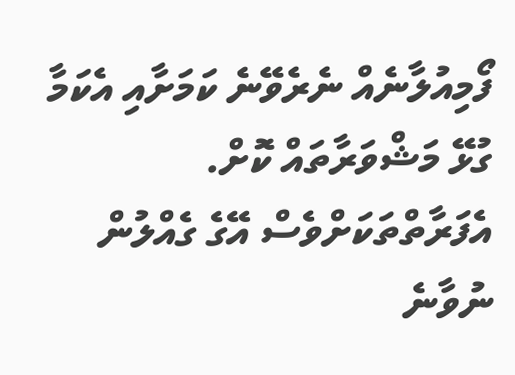ފޯމިއުލާނެއް ނެރެވޭނެ ކަމަށާއި އެކަމާ ގުޅޭ މަޝްވަރާތައް ކޮށް. އެފަރާތްތަކަށްވެސް އޭގެ ގެއްލުން ނުވާނެ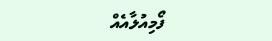ފޯމިއުލާއެއް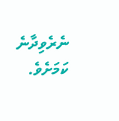ނެރެވިދާނެ ކަމަށެވެ.